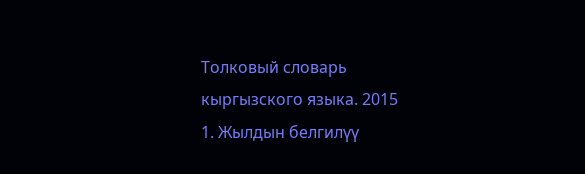Толковый словарь кыргызского языка. 2015
1. Жылдын белгилүү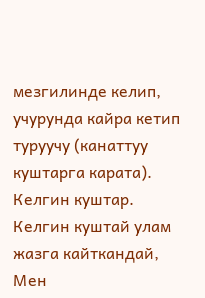мезгилинде келип, учурунда кайра кетип туруучу (канаттуу куштарга карата). Келгин куштар. Келгин куштай улам жазга кайткандай, Мен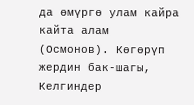да өмүргө улам кайра кайта алам (Осмонов). Көгөрүп жердин бак-шагы, Келгиндер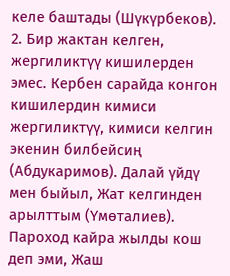келе баштады (Шүкүрбеков). 2. Бир жактан келген, жергиликтүү кишилерден эмес. Кербен сарайда конгон кишилердин кимиси жергиликтүү, кимиси келгин экенин билбейсиң (Абдукаримов). Далай үйдү мен быйыл, Жат келгинден арылттым (Үмөталиев). Пароход кайра жылды кош деп эми, Жаш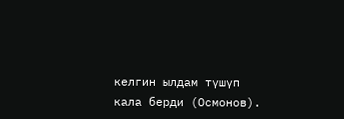келгин ылдам түшүп кала берди (Осмонов).